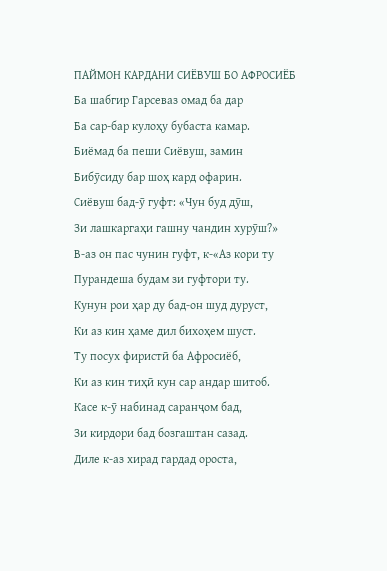ПАЙМОН КАРДАНИ СИЁВУШ БО АФРОСИЁБ
Ба шабгир Гарсеваз омад ба дар
Ба сар-бар кулоҳу бубаста камар.
Биёмад ба пеши Сиёвуш, замин
Бибӯсиду бар шоҳ кард офарин.
Сиёвуш бад-ӯ гуфт: «Чун буд дӯш,
Зи лашкаргаҳи гашну чандин хурӯш?»
В-аз он пас чунин гуфт, к-«Аз кори ту
Пурандеша будам зи гуфтори ту.
Кунун рои ҳар ду бад-он шуд дуруст,
Ки аз кин ҳаме дил бихоҳем шуст.
Ту посух фиристӣ ба Афросиёб,
Ки аз кин тиҳӣ кун сар андар шитоб.
Касе к-ӯ набинад саранҷом бад,
Зи кирдори бад бозгаштан сазад.
Диле к-аз хирад гардад ороста,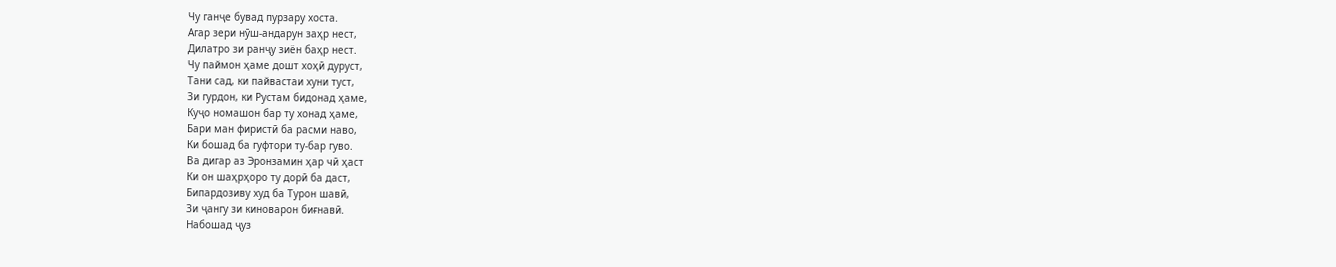Чу ганҷе бувад пурзару хоста.
Агар зери нӯш-андарун заҳр нест,
Дилатро зи ранҷу зиён баҳр нест.
Чу паймон ҳаме дошт хоҳӣ дуруст,
Тани сад, ки пайвастаи хуни туст,
Зи гурдон, ки Рустам бидонад ҳаме,
Куҷо номашон бар ту хонад ҳаме,
Бари ман фиристӣ ба расми наво,
Ки бошад ба гуфтори ту-бар гуво.
Ва дигар аз Эронзамин ҳар чӣ ҳаст
Ки он шаҳрҳоро ту дорӣ ба даст,
Бипардозиву худ ба Турон шавӣ,
Зи ҷангу зи киноварон биғнавӣ.
Набошад ҷуз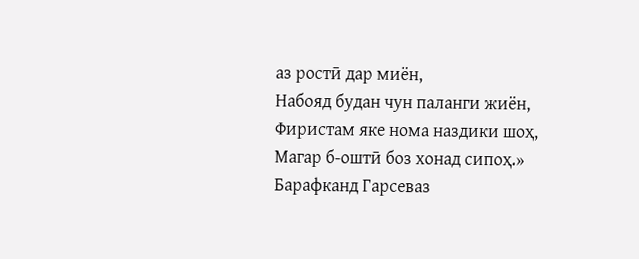аз ростӣ дар миён,
Набояд будан чун паланги жиён,
Фиристам яке нома наздики шоҳ,
Магар б-оштӣ боз хонад сипоҳ.»
Барафканд Гарсеваз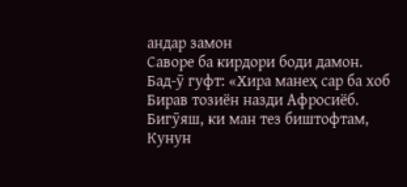андар замон
Саворе ба кирдори боди дамон.
Бад-ӯ гуфт: «Хира манеҳ сар ба хоб
Бирав тозиён назди Афросиёб.
Бигӯяш, ки ман тез биштофтам,
Кунун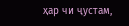ҳар чи ҷустам,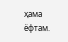ҳама ёфтам.